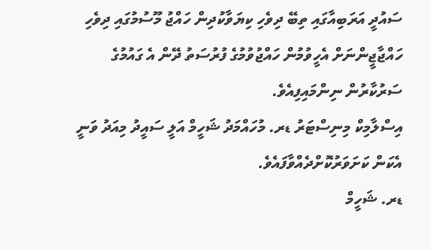ސައުދީ އަރަބިއާގައި ތިބޭ ދިވެހި ކިޔަވާކުދިން ހައްޖު މޫސުމުގައި ދިވެހި ހައްޖާޖީންނަށް އެހީވުމުން ހައްޖުވުމުގެ ފުރުސަތު ދޭން އެ ގައުމުގެ ސަރުކާރުން ނިންމައިފިއެވެ.
އިސްލާމިކް މިނިސްޓަރު ޑރ. މުހައްމަދު ޝަހީމް އަލީ ސައީދު މިއަދު ވަނީ އެކަން ކަށަވަރުކޮށްދެއްވާފައެވެ.
ޑރ. ޝަހީމް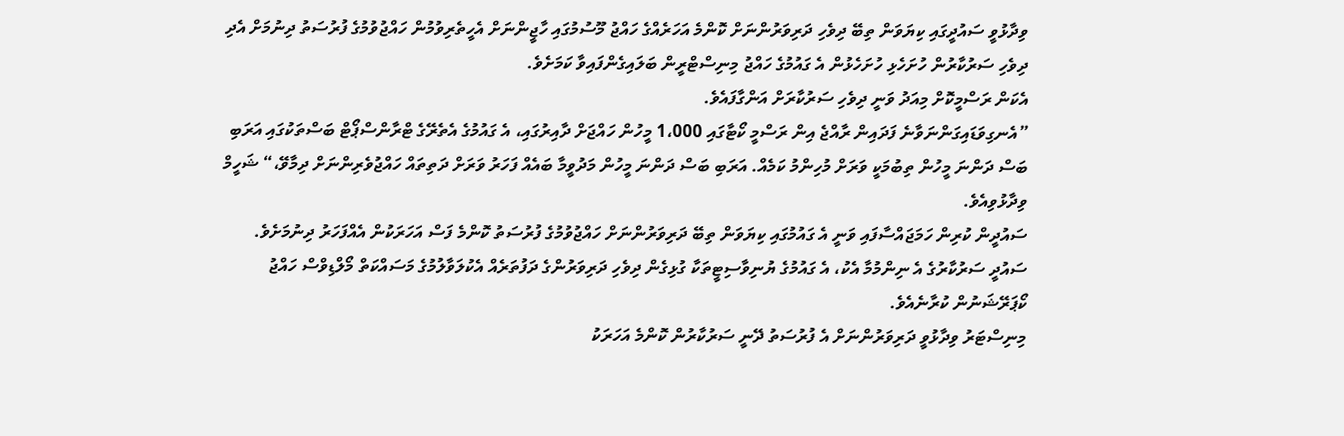ވިދާޅުވީ ސައުދީގައި ކިޔަވަން ތިބޭ ދިވެހި ދަރިވަރުންނަށް ކޮންމެ އަހަރެއްގެ ހައްޖު މޫސުމުގައި ހާޖީންނަށް އެހީތެރިވުމުން ހައްޖުވުމުގެ ފުރުސަތު ދިނުމަށް އެދި ދިވެހި ސަރުކާރުން ހުށަހެޅި ހުށަހެޅުން އެ ގައުމުގެ ހައްޖު މިނިސްޓްރީން ބަލައިގެންފައިވާ ކަމަށެވެ.
އެކަން ރަސްމީކޮށް މިއަދު ވަނީ ދިވެހި ސަރުކާރަށް އަންގާފައެވެ.
”އެނގިވަޑައިގަންނަވާނެ ފަދައިން ރާއްޖެ އިން ރަސްމީ ކޯޓާގައި 1،000 މީހުން ހައްޖަށް ދާއިރުގައި، އެ ގައުމުގެ އެތެރޭގެ ޓްރާންސްޕޯޓް ބަސްތަކުގައި އަރަބި ބަސް ދަންނަ މީހުން ތިބުމަކީ ވަރަށް މުހިންމު ކަމެއް. އަރަބި ބަސް ދަންނަ މީހުން މަދުވީމާ ބައެއް ފަހަރު ވަރަށް ދަތިތައް ހައްޖުވެރިންނަށް ދިމާވޭ،“ ޝަހީމް ވިދާޅުވިއެވެ.
ސައުދީން ކުރިން ހަމަޖައްސާފައި ވަނީ އެ ގައުމުގައި ކިޔަވަން ތިބޭ ދަރިވަރުންނަށް ހައްޖުވުމުގެ ފުރުސަތު ކޮންމެ ފަސް އަހަރަކުން އެއްފަހަރު ދިނުމަށެވެ.
ސައުދީ ސަރުކާރުގެ އެ ނިންމުމާ އެކު، އެ ގައުމުގެ ޔުނިވާސިޓީތަކާ ގުޅިގެން ދިވެހި ދަރިވަރުންގެ ދަފުތަރެއް އެކުލަވާލުމުގެ މަސައްކަތް މޯލްޑިވްސް ހައްޖު ކޯޕަރޭޝަނުން ކުރާނެއެވެ.
މިނިސްޓަރު ވިދާޅުވީ ދަރިވަރުންނަށް އެ ފުރުސަތު ދޭނީ ސަރުކާރުން ކޮންމެ އަހަރަކު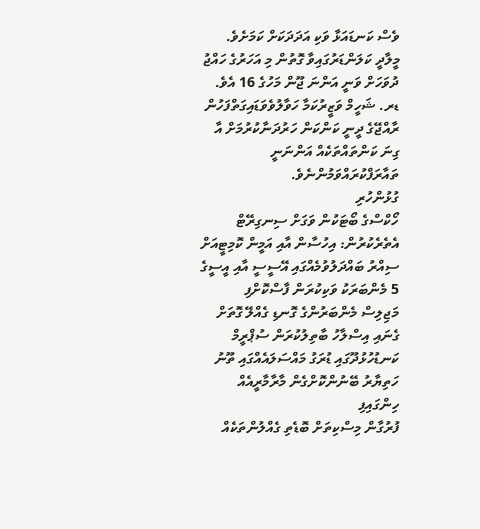ވެސް ކަނޑައަޅާ ވަކި އަދަދަކަށް ކަމަށެވެ.
މީލާދީ ކަލަންޑަރުގައިވާ ގޮތުން މި އަހަރުގެ ހައްޖު ދުވަހަށް ވަނީ އަންނަ ޖޫން މަހުގެ 16 އެވެ.
ޑރ. ޝަހީމް ވަޒީރުކަމާ ހަވާލުވެވަޑައިގަތްފަހުން ރާއްޖޭގެ ދީނީ ކަންކަން ހަރުދަނާކުރުމަށް އާ ގިނަ ކަންތައްތަކެއް އަންނަނީ ތައާރަފްކުރައްވަމުންނެވެ.
ގުޅުންހުރި
ހޯކްސްގެ ބޯޓަކުން ވަގަށް ސިނގިރޭޓް އެތެރެކުރުން: އިހުސާން އާއި އަމީން ކޮމިޓީއަށް
ސިއްރު ބައްދަލުވުމެއްގައި އޭސީސީ އާއި އީސީގެ 5 މެންބަރަކު ވަކިކުރަން ފާސްކޮށްފި
މަޖިލިސް މެންބަރުންގެ ގޮނޑި ގެއްލޭ ގޮތަށް ގެނައި އިސްލާހު ބާތިލުކުރަން ސުޕްރީމް
ކަނޑުހުޅުދޫގައި ޑުރަގު މައްސަލައެއްގައި ތޫނު ހަތިޔާރު ބޭނުންކޮށްގެން މާރާމާރީއެއް ހިންގައިފި
ފުރުގާން މިސްކިތަށް ބޮޑެތި ގެއްލުންތަކެއް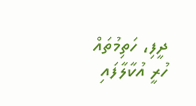ދީފި، ހަތިމުތައް ހުރީ އުކާލާފައި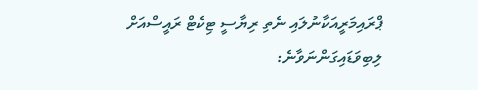ޕްރައިމަރީއަކާނުލައި ނެތި ރިޔާސީ ޓިކެޓް ރައީސްއަށް ލިބިވަޑައިގަންނަވާނެ: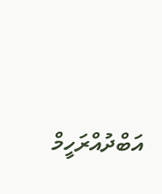އަބްދުއްރަހީމް